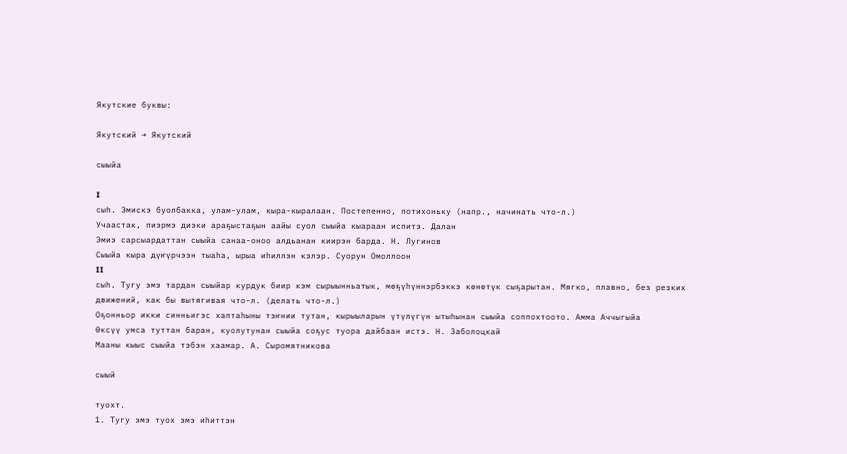Якутские буквы:

Якутский → Якутский

сыыйа

I
сыһ. Эмискэ буолбакка, улам-улам, кыра-кыралаан. Постепенно, потихоньку (напр., начинать что-л.)
Учаастак, пиэрмэ диэки араҕыстаҕын аайы суол сыыйа кыараан испитэ. Далан
Эмиэ сарсыардаттан сыыйа санаа-оноо алдьанан киирэн барда. Н. Лугинов
Сыыйа кыра дүҥүрчээн тыаһа, ырыа иһиллэн кэлэр. Суорун Омоллоон
II
сыһ. Тугу эмэ тардан сыыйар курдук биир кэм сырыынньатык, мөҕүһүннэрбэккэ көнөтүк сыҕарытан. Мягко, плавно, без резких движений, как бы вытягивая что-л. (делать что-л.)
Оҕонньор икки синньигэс хаптаһыны тэҥнии тутан, кырыыларын үтүлүгүн ытыһынан сыыйа соппохтоото. Амма Аччыгыйа
Өксүү умса туттан баран, куолутунан сыыйа соҕус туора дайбаан истэ. Н. Заболоцкай
Мааны кыыс сыыйа тэбэн хаамар. А. Сыромятникова

сыый

туохт.
1. Тугу эмэ туох эмэ иһиттэн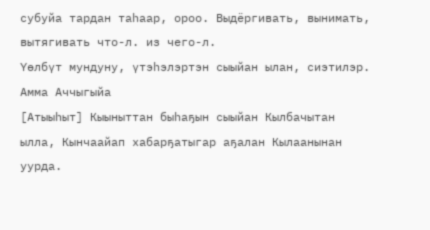субуйа тардан таһаар, ороо. Выдёргивать, вынимать, вытягивать что-л. из чего-л.
Үөлбүт мундуну, үтэһэлэртэн сыыйан ылан, сиэтилэр. Амма Аччыгыйа
[Атыыһыт] Кыыныттан быһаҕын сыыйан Кылбачытан ылла, Кынчаайап хабарҕатыгар аҕалан Кылаанынан уурда.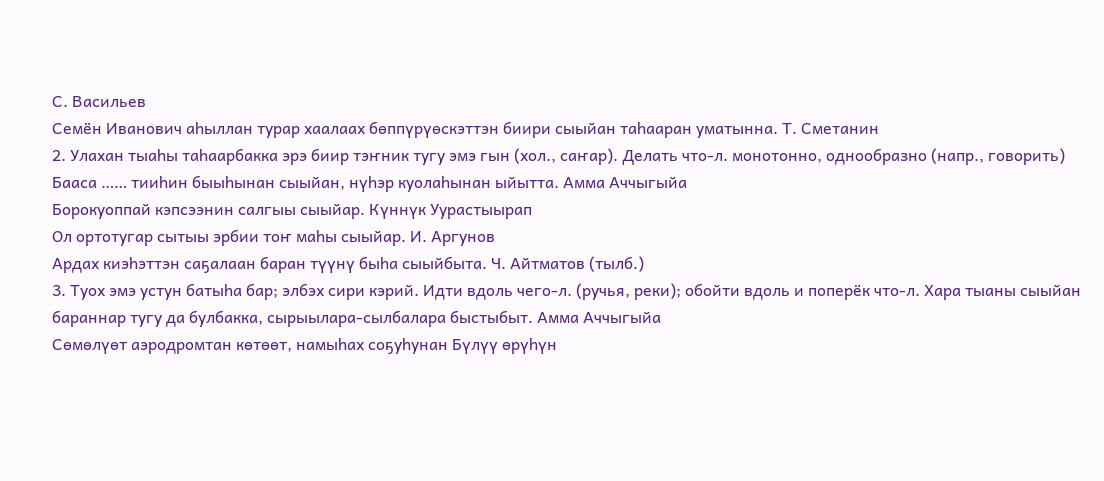С. Васильев
Семён Иванович аһыллан турар хаалаах бөппүрүөскэттэн биири сыыйан таһааран уматынна. Т. Сметанин
2. Улахан тыаһы таһаарбакка эрэ биир тэҥник тугу эмэ гын (хол., саҥар). Делать что-л. монотонно, однообразно (напр., говорить)
Бааса …… тииһин быыһынан сыыйан, нүһэр куолаһынан ыйытта. Амма Аччыгыйа
Борокуоппай кэпсээнин салгыы сыыйар. Күннүк Уурастыырап
Ол ортотугар сытыы эрбии тоҥ маһы сыыйар. И. Аргунов
Ардах киэһэттэн саҕалаан баран түүнү быһа сыыйбыта. Ч. Айтматов (тылб.)
3. Туох эмэ устун батыһа бар; элбэх сири кэрий. Идти вдоль чего-л. (ручья, реки); обойти вдоль и поперёк что-л. Хара тыаны сыыйан бараннар тугу да булбакка, сырыылара-сылбалара быстыбыт. Амма Аччыгыйа
Сөмөлүөт аэродромтан көтөөт, намыһах соҕуһунан Бүлүү өрүһүн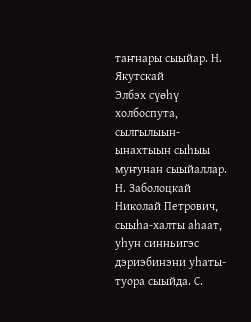таҥнары сыыйар. Н. Якутскай
Элбэх сүөһү холбоспута, сылгылыын-ынахтыын сыһыы муҥунан сыыйаллар. Н. Заболоцкай
Николай Петрович, сыыһа-халты аһаат, уһун синньигэс дэриэбинэни уһаты-туора сыыйда. С.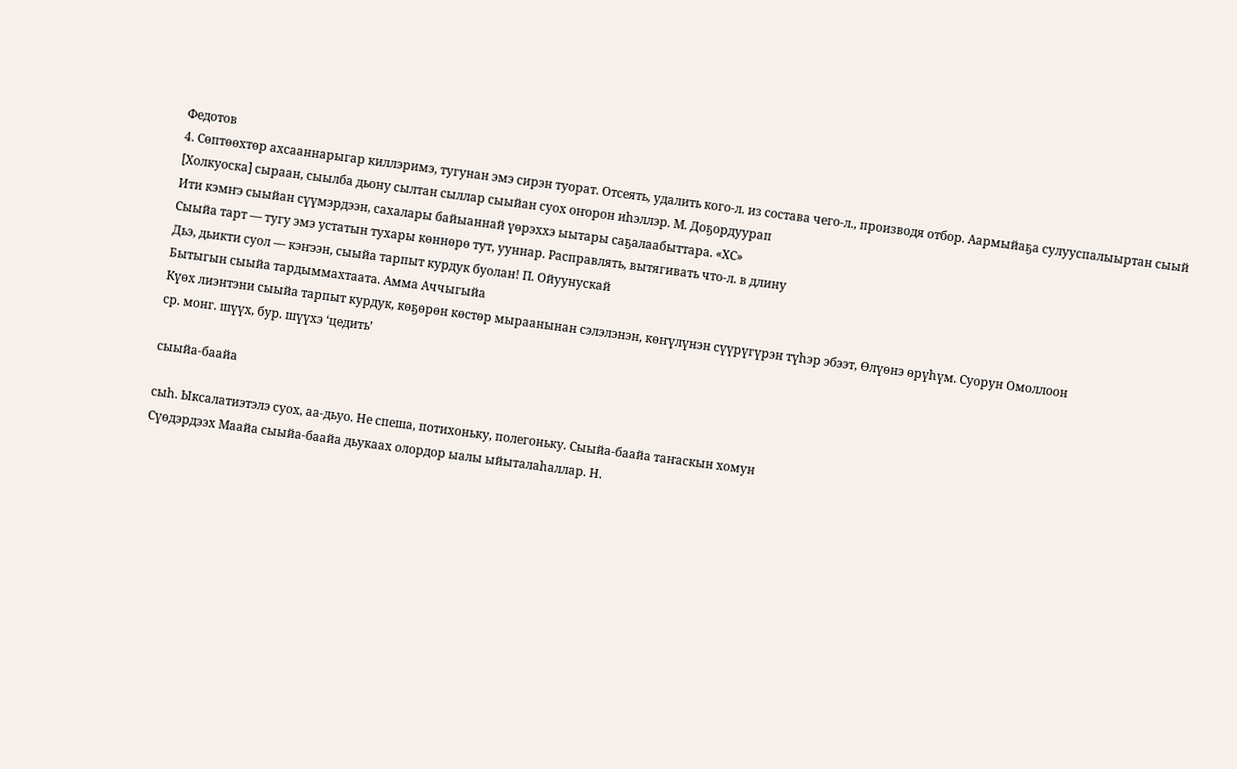Федотов
4. Сөптөөхтөр ахсааннарыгар киллэримэ, тугунан эмэ сирэн туорат. Отсеять, удалить кого-л. из состава чего-л., производя отбор. Аармыйаҕа сулууспалыыртан сыый
[Холкуоска] сыраан, сыылба дьону сылтан сыллар сыыйан суох оҥорон иһэллэр. М. Доҕордуурап
Ити кэмҥэ сыыйан сүүмэрдээн, сахалары байыаннай үөрэххэ ыытары саҕалаабыттара. «ХС»
Сыыйа тарт — тугу эмэ устатын тухары көннөрө тут, ууннар. Расправлять, вытягивать что-л. в длину
Дьэ, дьикти суол — кэҥээн, сыыйа тарпыт курдук буолан! П. Ойуунускай
Бытыгын сыыйа тардыммахтаата. Амма Аччыгыйа
Күөх лиэнтэни сыыйа тарпыт курдук, көҕөрөн көстөр мыраанынан сэлэлэнэн, көҥүлүнэн сүүрүгүрэн түһэр эбээт, Өлүөнэ өрүһүм. Суорун Омоллоон
ср. монг. шүүх, бур. шүүхэ ‘цедить’

сыыйа-баайа

сыһ. Ыксалатиэтэлэ суох, аа-дьуо. Не спеша, потихоньку, полегоньку. Сыыйа-баайа таҥаскын хомун
Сүөдэрдээх Маайа сыыйа-баайа дьукаах олордор ыалы ыйыталаһаллар. Н.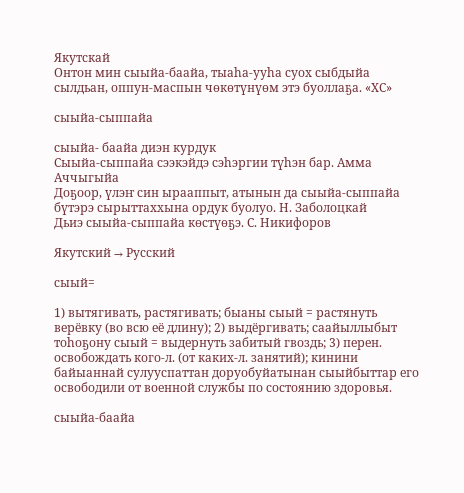Якутскай
Онтон мин сыыйа-баайа, тыаһа-ууһа суох сыбдыйа сылдьан, оппун-маспын чөкөтүнүөм этэ буоллаҕа. «ХС»

сыыйа-сыппайа

сыыйа- баайа диэн курдук
Сыыйа-сыппайа сээкэйдэ сэһэргии түһэн бар. Амма Аччыгыйа
Доҕоор, үлэҥ син ырааппыт, атынын да сыыйа-сыппайа бүтэрэ сырыттаххына ордук буолуо. Н. Заболоцкай
Дьиэ сыыйа-сыппайа көстүөҕэ. С. Никифоров

Якутский → Русский

сыый=

1) вытягивать, растягивать; быаны сыый = растянуть верёвку (во всю её длину); 2) выдёргивать; саайыллыбыт тоһоҕону сыый = выдернуть забитый гвоздь; 3) перен. освобождать кого-л. (от каких-л. занятий); кинини байыаннай сулууспаттан доруобуйатынан сыыйбыттар его освободили от военной службы по состоянию здоровья.

сыыйа-баайа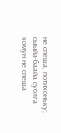не спеша, потихоньку; сыыйа-баайа суолга хомун не спеша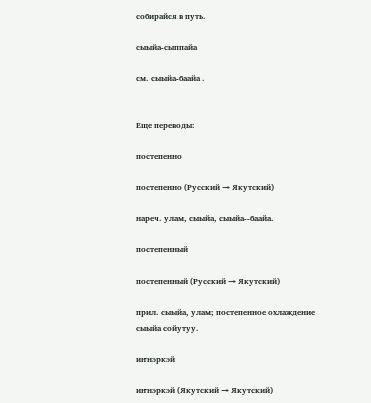собирайся в путь.

сыыйа-сыппайа

см. сыыйа-баайа .


Еще переводы:

постепенно

постепенно (Русский → Якутский)

нареч. улам, сыыйа, сыыйа--баайа.

постепенный

постепенный (Русский → Якутский)

прил. сыыйа, улам; постепенное охлаждение сыыйа сойутуу.

иҥнэркэй

иҥнэркэй (Якутский → Якутский)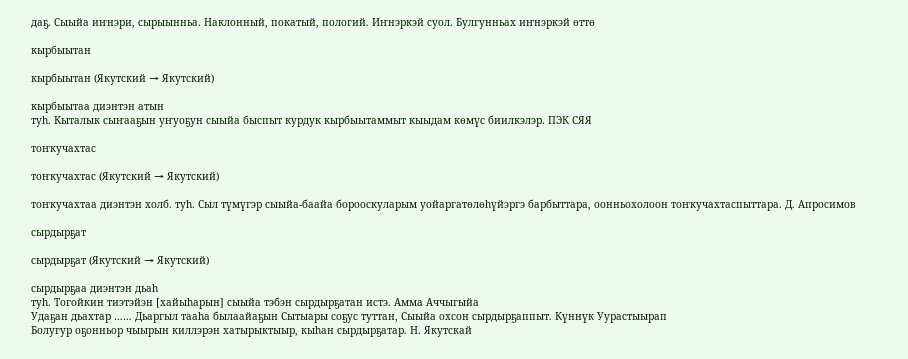даҕ. Сыыйа иҥнэри, сырыынньа. Наклонный, покатый, пологий. Иҥнэркэй суол. Булгунньах иҥнэркэй өттө

кырбыытан

кырбыытан (Якутский → Якутский)

кырбыытаа диэнтэн атын
туһ. Кыталык сыҥааҕын уҥуоҕун сыыйа быспыт курдук кырбыытаммыт кыыдам көмүс биилкэлэр. ПЭК СЯЯ

тоҥкучахтас

тоҥкучахтас (Якутский → Якутский)

тоҥкучахтаа диэнтэн холб. туһ. Сыл түмүгэр сыыйа-баайа борооскуларым уойаргатөлөһүйэргэ барбыттара, оонньохолоон тоҥкучахтаспыттара. Д. Апросимов

сырдырҕат

сырдырҕат (Якутский → Якутский)

сырдырҕаа диэнтэн дьаһ
туһ. Тогойкин тиэтэйэн [хайыһарын] сыыйа тэбэн сырдырҕатан истэ. Амма Аччыгыйа
Удаҕан дьахтар …… Дьаргыл тааһа былаайаҕын Сытыары соҕус туттан, Сыыйа охсон сырдырҕаппыт. Күннүк Уурастыырап
Болугур оҕонньор чыырын киллэрэн хатырыктыыр, кыһан сырдырҕатар. Н. Якутскай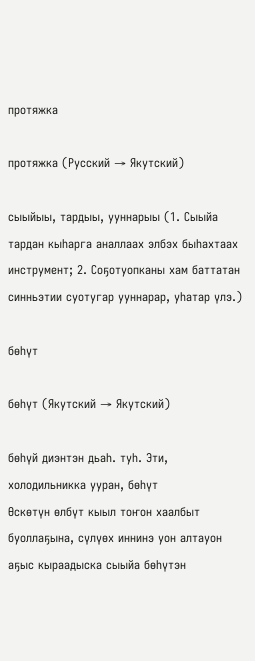протяжка

протяжка (Русский → Якутский)

сыыйыы, тардыы, ууннарыы (1. Сыыйа тардан кыһарга аналлаах элбэх быһахтаах инструмент; 2. Соҕотуопканы хам баттатан синньэтии суотугар ууннарар, уһатар үлэ.)

бөһүт

бөһүт (Якутский → Якутский)

бөһүй диэнтэн дьаһ. туһ. Эти, холодильникка ууран, бөһүт
Өскөтүн өлбүт кыыл тоҥон хаалбыт буоллаҕына, сүлүөх иннинэ уон алтауон аҕыс кыраадыска сыыйа бөһүтэн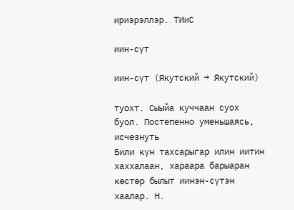ириэрэллэр. ТИиС

иин-сүт

иин-сүт (Якутский → Якутский)

туохт. Сыыйа куччаан суох буол. Постепенно уменьшаясь, исчезнуть
Били күн тахсарыгар илин иитин хаххалаан, хараара барыаран көстөр былыт иинэн-сүтэн хаалар. Н.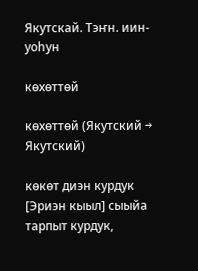Якутскай. Тэҥн. иин-уоһун

көхөттөй

көхөттөй (Якутский → Якутский)

көкөт диэн курдук
[Эриэн кыыл] сыыйа тарпыт курдук,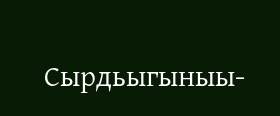Сырдьыгыныы-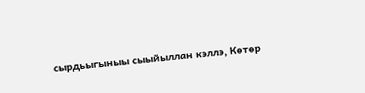сырдьыгыныы сыыйыллан кэллэ, Көтөр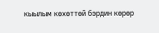кыылым көхөттөй бэрдин көрөр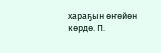хараҕын өҥөйөн көрдө. П.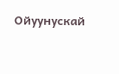Ойуунускай